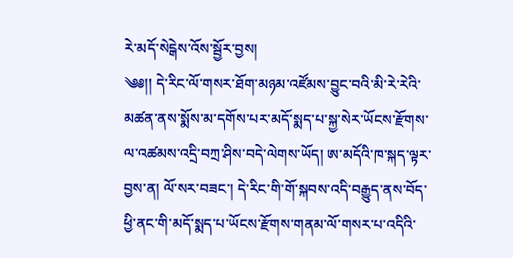རེ་མདོ་སེངྒེས་འོས་སྦྱོར་བྱས།
༄༅།། དེ་རིང་ལོ་གསར་ཐོག་མཉམ་འཛོམས་བྱུང་བའི་མི་རེ་རེའི་མཚན་ནས་སྨོས་མ་དགོས་པར་མདོ་སྨད་པ་སྐྱ་སེར་ཡོངས་རྫོགས་ལ་འཚམས་འདྲི་བཀྲ་ཤིས་བདེ་ལེགས་ཡོད། ཨ་མདོའི་ཁ་སྐད་ལྟར་བྱས་ན། ལོ་སར་བཟང་། དེ་རིང་གི་གོ་སྐབས་འདི་བརྒྱུད་ནས་བོད་ཕྱི་ནང་གི་མདོ་སྨད་པ་ཡོངས་རྫོགས་གནམ་ལོ་གསར་པ་འདིའི་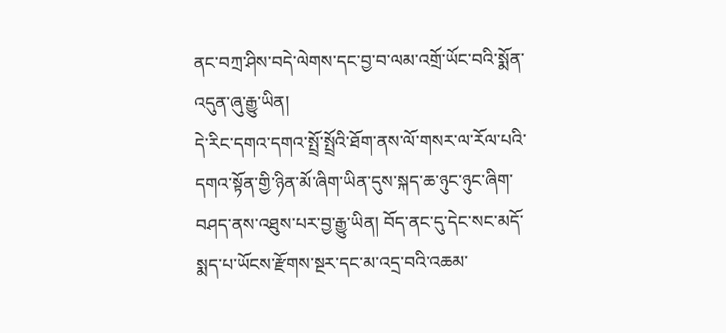ནང་བཀྲ་ཤིས་བདེ་ལེགས་དང་བྱ་བ་ལམ་འགྲོ་ཡོང་བའི་སྨོན་འདུན་ཞུ་རྒྱུ་ཡིན།
དེ་རིང་དགའ་དགའ་སྤྲོ་སྤྲོའི་ཐོག་ནས་ལོ་གསར་ལ་རོལ་པའི་དགའ་སྟོན་གྱི་ཉིན་མོ་ཞིག་ཡིན་དུས་སྐད་ཆ་ཉུང་ཉུང་ཞིག་བཤད་ནས་འཐུས་པར་བྱ་རྒྱུ་ཡིན། བོད་ནང་དུ་དེང་སང་མདོ་སྨད་པ་ཡོངས་རྫོགས་སྔར་དང་མ་འདྲ་བའི་འཆམ་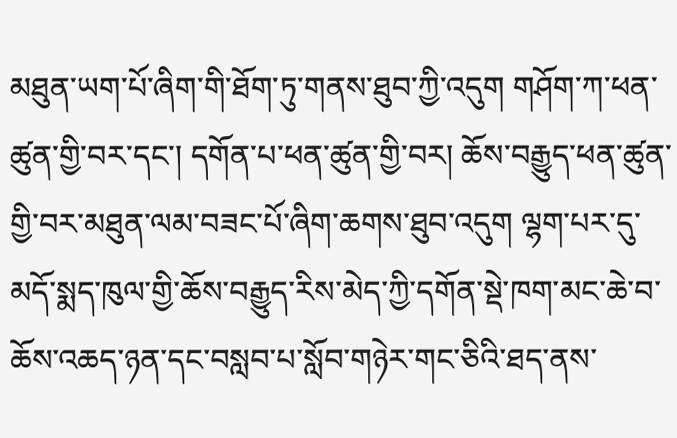མཐུན་ཡག་པོ་ཞིག་གི་ཐོག་ཏུ་གནས་ཐུབ་ཀྱི་འདུག གཤོག་ཀ་ཕན་ཚུན་གྱི་བར་དང་། དགོན་པ་ཕན་ཚུན་གྱི་བར། ཆོས་བརྒྱུད་ཕན་ཚུན་གྱི་བར་མཐུན་ལམ་བཟང་པོ་ཞིག་ཆགས་ཐུབ་འདུག ལྷག་པར་དུ་མདོ་སྨད་ཁུལ་གྱི་ཆོས་བརྒྱུད་རིས་མེད་ཀྱི་དགོན་སྡེ་ཁག་མང་ཆེ་བ་ཆོས་འཆད་ཉན་དང་བསླབ་པ་སློབ་གཉེར་གང་ཅིའི་ཐད་ནས་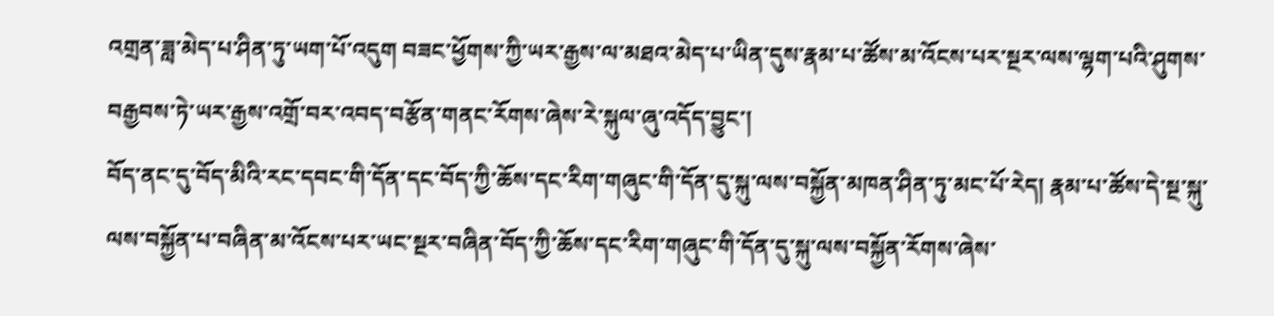འགྲན་ཟླ་མེད་པ་ཤིན་ཏུ་ཡག་པོ་འདུག བཟང་ཕྱོགས་ཀྱི་ཡར་རྒྱས་ལ་མཐའ་མེད་པ་ཡིན་དུས་རྣམ་པ་ཚོས་མ་འོངས་པར་སྔར་ལས་ལྷག་པའི་ཤུགས་བརྒྱབས་ཏེ་ཡར་རྒྱས་འགྲོ་བར་འབད་བརྩོན་གནང་རོགས་ཞེས་རེ་སྐུལ་ཞུ་འདོད་བྱུང་།
བོད་ནང་དུ་བོད་མིའི་རང་དབང་གི་དོན་དང་བོད་ཀྱི་ཆོས་དང་རིག་གཞུང་གི་དོན་དུ་སྐུ་ལས་བསྐྱོན་མཁན་ཤིན་ཏུ་མང་པོ་རེད། རྣམ་པ་ཚོས་དེ་སྔ་སྐུ་ལས་བསྐྱོན་པ་བཞིན་མ་འོངས་པར་ཡང་སྔར་བཞིན་བོད་ཀྱི་ཆོས་དང་རིག་གཞུང་གི་དོན་དུ་སྐུ་ལས་བསྐྱོན་རོགས་ཞེས་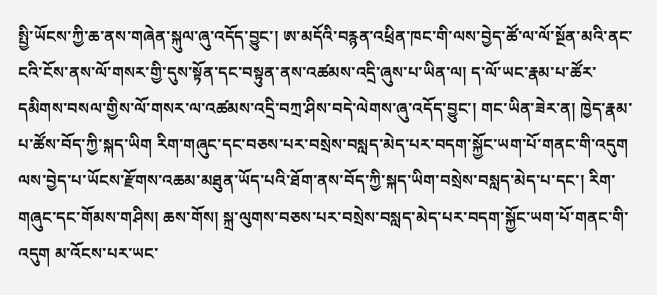སྤྱི་ཡོངས་ཀྱི་ཆ་ནས་གཞེན་སྐུལ་ཞུ་འདོད་བྱུང་། ཨ་མདོའི་བརྙན་འཕྲིན་ཁང་གི་ལས་བྱེད་ཚོ་ལ་ལོ་སྔོན་མའི་ནང་ངའི་ངོས་ནས་ལོ་གསར་གྱི་དུས་སྟོན་དང་བསྟུན་ནས་འཚམས་འདྲི་ཞུས་པ་ཡིན་ལ། ད་ལོ་ཡང་རྣམ་པ་ཚོར་དམིགས་བསལ་གྱིས་ལོ་གསར་ལ་འཚམས་འདྲི་བཀྲ་ཤིས་བདེ་ལེགས་ཞུ་འདོད་བྱུང་། གང་ཡིན་ཟེར་ན། ཁྱེད་རྣམ་པ་ཚོས་བོད་ཀྱི་སྐད་ཡིག རིག་གཞུང་དང་བཅས་པར་བསྲེས་བསླད་མེད་པར་བདག་སྐྱོང་ཡག་པོ་གནང་གི་འདུག ལས་བྱེད་པ་ཡོངས་རྫོགས་འཆམ་མཐུན་ཡོད་པའི་ཐོག་ནས་བོད་ཀྱི་སྐད་ཡིག་བསྲེས་བསླད་མེད་པ་དང་། རིག་གཞུང་དང་གོམས་གཤིས། ཆས་གོས། སྐྲ་ལུགས་བཅས་པར་བསྲེས་བསླད་མེད་པར་བདག་སྐྱོང་ཡག་པོ་གནང་གི་འདུག མ་འོངས་པར་ཡང་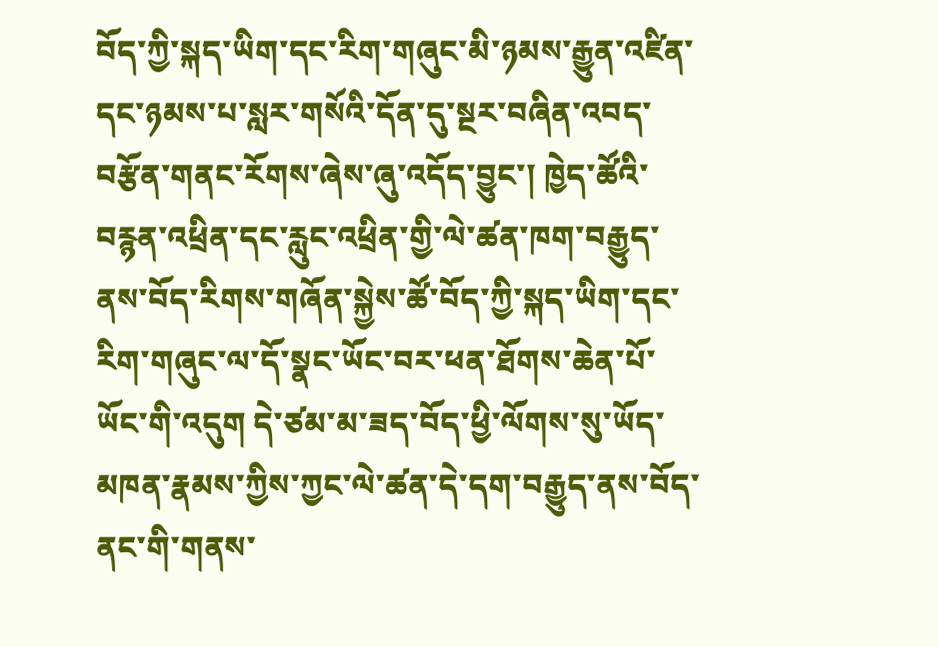བོད་ཀྱི་སྐད་ཡིག་དང་རིག་གཞུང་མི་ཉམས་རྒྱུན་འཛིན་དང་ཉམས་པ་སླར་གསོའི་དོན་དུ་སྔར་བཞིན་འབད་བརྩོན་གནང་རོགས་ཞེས་ཞུ་འདོད་བྱུང་། ཁྱེད་ཚོའི་བརྙན་འཕྲིན་དང་རླུང་འཕྲིན་གྱི་ལེ་ཚན་ཁག་བརྒྱུད་ནས་བོད་རིགས་གཞོན་སྐྱེས་ཚོ་བོད་ཀྱི་སྐད་ཡིག་དང་རིག་གཞུང་ལ་དོ་སྣང་ཡོང་བར་ཕན་ཐོགས་ཆེན་པོ་ཡོང་གི་འདུག དེ་ཙམ་མ་ཟད་བོད་ཕྱི་ལོགས་སུ་ཡོད་མཁན་རྣམས་ཀྱིས་ཀྱང་ལེ་ཚན་དེ་དག་བརྒྱུད་ནས་བོད་ནང་གི་གནས་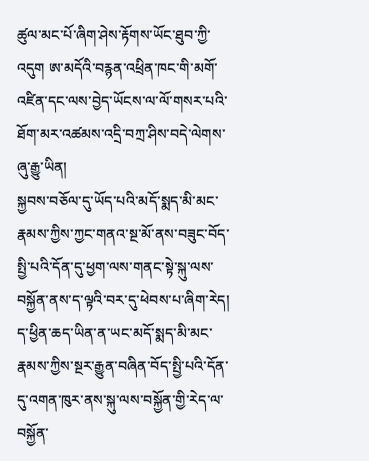ཚུལ་མང་པོ་ཞིག་ཤེས་རྟོགས་ཡོང་ཐུབ་ཀྱི་འདུག ཨ་མདོའི་བརྙན་འཕྲིན་ཁང་གི་མགོ་འཛིན་དང་ལས་བྱེད་ཡོངས་ལ་ལོ་གསར་པའི་ཐོག་མར་འཚམས་འདྲི་བཀྲ་ཤིས་བདེ་ལེགས་ཞུ་རྒྱུ་ཡིན།
སྐྱབས་བཅོལ་དུ་ཡོད་པའི་མདོ་སྨད་མི་མང་རྣམས་ཀྱིས་ཀྱང་གནའ་སྔ་མོ་ནས་བཟུང་བོད་སྤྱི་པའི་དོན་དུ་ཕྱག་ལས་གནང་སྟེ་སྐུ་ལས་བསྐྱོན་ནས་ད་ལྟའི་བར་དུ་ཕེབས་པ་ཞིག་རེད། ད་ཕྱིན་ཆད་ཡིན་ན་ཡང་མདོ་སྨད་མི་མང་རྣམས་ཀྱིས་སྔར་རྒྱུན་བཞིན་བོད་སྤྱི་པའི་དོན་དུ་འགན་ཁུར་ནས་སྐུ་ལས་བསྐྱོན་གྱི་རེད་ལ་བསྐྱོན་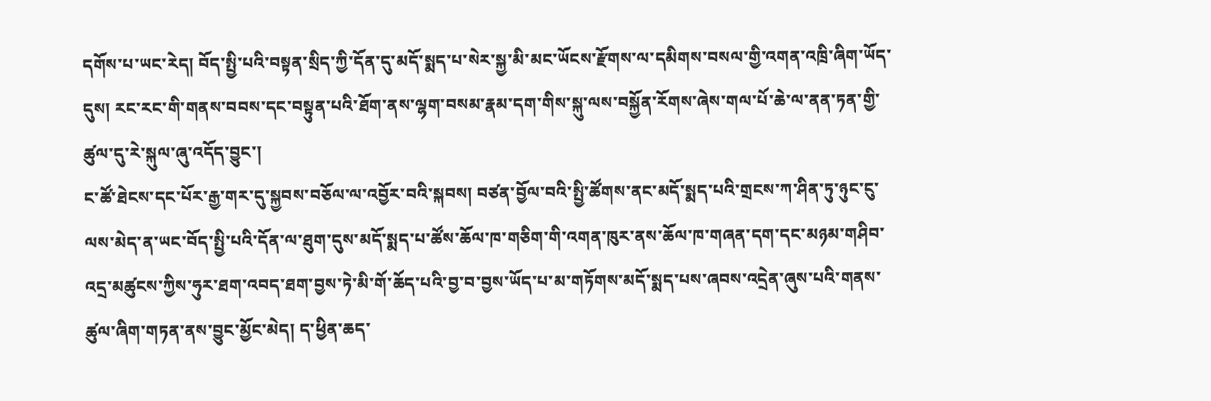དགོས་པ་ཡང་རེད། བོད་སྤྱི་པའི་བསྟན་སྲིད་ཀྱི་དོན་དུ་མདོ་སྨད་པ་སེར་སྐྱ་མི་མང་ཡོངས་རྫོགས་ལ་དམིགས་བསལ་གྱི་འགན་འཁྲི་ཞིག་ཡོད་དུས། རང་རང་གི་གནས་བབས་དང་བསྟུན་པའི་ཐོག་ནས་ལྷག་བསམ་རྣམ་དག་གིས་སྐུ་ལས་བསྐྱོན་རོགས་ཞེས་གལ་པོ་ཆེ་ལ་ནན་ཏན་གྱི་ཚུལ་དུ་རེ་སྐུལ་ཞུ་འདོད་བྱུང་།
ང་ཚོ་ཐེངས་དང་པོར་རྒྱ་གར་དུ་སྐྱབས་བཅོལ་ལ་འབྱོར་བའི་སྐབས། བཙན་བྱོལ་བའི་སྤྱི་ཚོགས་ནང་མདོ་སྨད་པའི་གྲངས་ཀ་ཤིན་ཏུ་ཉུང་ངུ་ལས་མེད་ན་ཡང་བོད་སྤྱི་པའི་དོན་ལ་ཐུག་དུས་མདོ་སྨད་པ་ཚོས་ཆོལ་ཁ་གཅིག་གི་འགན་ཁུར་ནས་ཆོལ་ཁ་གཞན་དག་དང་མཉམ་གཤིབ་འདྲ་མཚུངས་ཀྱིས་ཧུར་ཐག་འབད་ཐག་བྱས་ཏེ་མི་གོ་ཆོད་པའི་བྱ་བ་བྱས་ཡོད་པ་མ་གཏོགས་མདོ་སྨད་པས་ཞབས་འདྲེན་ཞུས་པའི་གནས་ཚུལ་ཞིག་གཏན་ནས་བྱུང་མྱོང་མེད། ད་ཕྱིན་ཆད་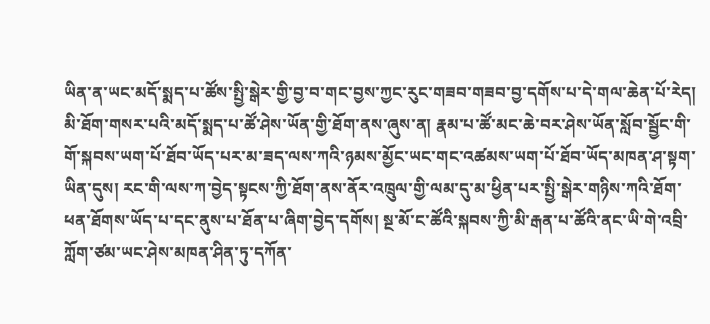ཡིན་ན་ཡང་མདོ་སྨད་པ་ཚོས་སྤྱི་སྒེར་གྱི་བྱ་བ་གང་བྱས་ཀྱང་རུང་གཟབ་གཟབ་བྱ་དགོས་པ་དེ་གལ་ཆེན་པོ་རེད།
མི་ཐོག་གསར་པའི་མདོ་སྨད་པ་ཚོ་ཤེས་ཡོན་གྱི་ཐོག་ནས་ཞུས་ན། རྣམ་པ་ཚོ་མང་ཆེ་བར་ཤེས་ཡོན་སློབ་སྦྱོང་གི་གོ་སྐབས་ཡག་པོ་ཐོབ་ཡོད་པར་མ་ཟད་ལས་ཀའི་ཉམས་མྱོང་ཡང་གང་འཚམས་ཡག་པོ་ཐོབ་ཡོད་མཁན་ཤ་སྟག་ཡིན་དུས། རང་གི་ལས་ཀ་བྱེད་སྟངས་ཀྱི་ཐོག་ནས་ནོར་འཁྲུལ་གྱི་ལམ་དུ་མ་ཕྱིན་པར་སྤྱི་སྒེར་གཉིས་ཀའི་ཐོག་ཕན་ཐོགས་ཡོད་པ་དང་ནུས་པ་ཐོན་པ་ཞིག་བྱེད་དགོས། སྔ་མོ་ང་ཚོའི་སྐབས་ཀྱི་མི་རྒན་པ་ཚོའི་ནང་ཡི་གེ་འབྲི་ཀློག་ཙམ་ཡང་ཤེས་མཁན་ཤིན་ཏུ་དཀོན་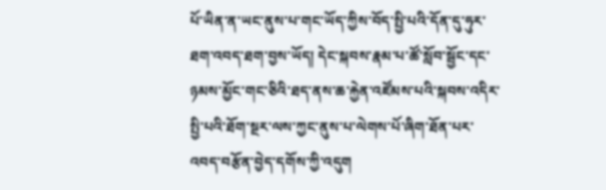པོ་ཡིན་ན་ཡང་ནུས་པ་གང་ཡོད་ཀྱིས་བོད་སྤྱི་པའི་དོན་དུ་ཧུར་ཐག་འབད་ཐག་བྱས་ཡོད། དེང་སྐབས་རྣམ་པ་ཚོ་སློབ་སྦྱོང་དང་ཉམས་མྱོང་གང་ཅིའི་ཐད་ནས་ཆ་རྐྱེན་འཛོམས་པའི་སྐབས་འདིར་སྤྱི་པའི་ཐོག་སྔར་ལས་ཀྱང་ནུས་པ་ལེགས་པོ་ཞིག་ཐོན་པར་འབད་བརྩོན་བྱེད་དགོས་ཀྱི་འདུག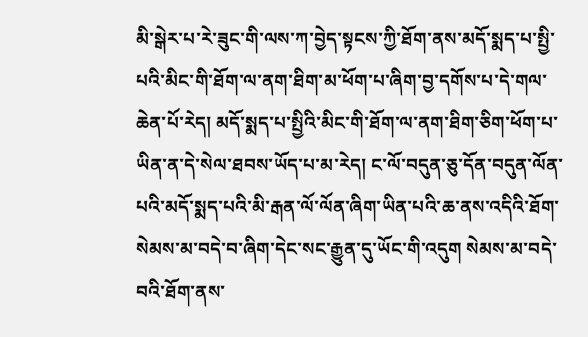མི་སྒེར་པ་རེ་ཟུང་གི་ལས་ཀ་བྱེད་སྟངས་ཀྱི་ཐོག་ནས་མདོ་སྨད་པ་སྤྱི་པའི་མིང་གི་ཐོག་ལ་ནག་ཐིག་མ་ཕོག་པ་ཞིག་བྱ་དགོས་པ་དེ་གལ་ཆེན་པོ་རེད། མདོ་སྨད་པ་སྤྱིའི་མིང་གི་ཐོག་ལ་ནག་ཐིག་ཅིག་ཕོག་པ་ཡིན་ན་དེ་སེལ་ཐབས་ཡོད་པ་མ་རེད། ང་ལོ་བདུན་ཅུ་དོན་བདུན་ལོན་པའི་མདོ་སྨད་པའི་མི་རྒན་ལོ་ལོན་ཞིག་ཡིན་པའི་ཆ་ནས་འདིའི་ཐོག་སེམས་མ་བདེ་བ་ཞིག་དེང་སང་རྒྱུན་དུ་ཡོང་གི་འདུག སེམས་མ་བདེ་བའི་ཐོག་ནས་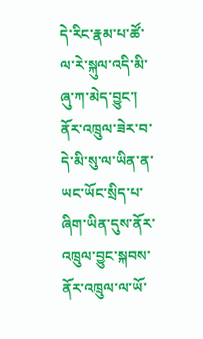དེ་རིང་རྣམ་པ་ཚོ་ལ་རེ་སྐུལ་འདི་མི་ཞུ་ཀ་མེད་བྱུང་། ནོར་འཁྲུལ་ཟེར་བ་དེ་མི་སུ་ལ་ཡིན་ན་ཡང་ཡོང་སྲིད་པ་ཞིག་ཡིན་དུས་ནོར་འཁྲུལ་བྱུང་སྐབས་ནོར་འཁྲུལ་ལ་ཡོ་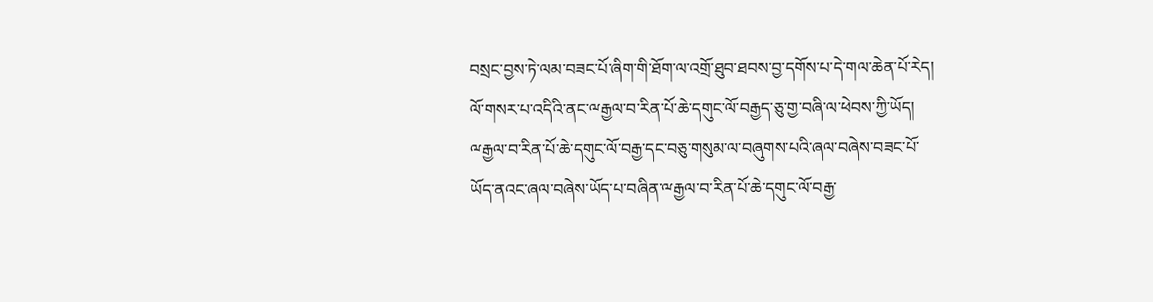བསྲང་བྱས་ཏེ་ལམ་བཟང་པོ་ཞིག་གི་ཐོག་ལ་འགྲོ་ཐུབ་ཐབས་བྱ་དགོས་པ་དེ་གལ་ཆེན་པོ་རེད།
ལོ་གསར་པ་འདིའི་ནང་ྋརྒྱལ་བ་རིན་པོ་ཆེ་དགུང་ལོ་བརྒྱད་ཅུ་གྱ་བཞི་ལ་ཕེབས་ཀྱི་ཡོད། ྋརྒྱལ་བ་རིན་པོ་ཆེ་དགུང་ལོ་བརྒྱ་དང་བཅུ་གསུམ་ལ་བཞུགས་པའི་ཞལ་བཞེས་བཟང་པོ་ཡོད་ནའང་ཞལ་བཞེས་ཡོད་པ་བཞིན་ྋརྒྱལ་བ་རིན་པོ་ཆེ་དགུང་ལོ་བརྒྱ་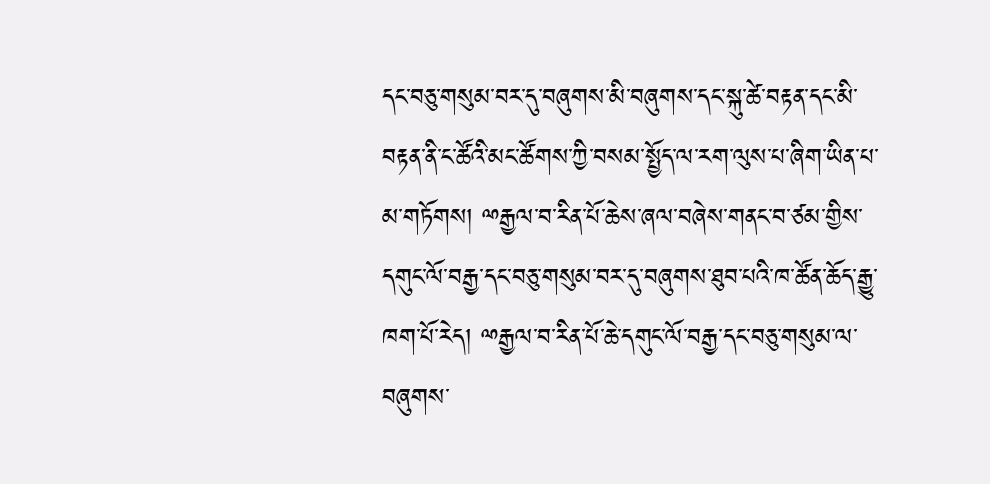དང་བཅུ་གསུམ་བར་དུ་བཞུགས་མི་བཞུགས་དང་སྐུ་ཚེ་བརྟན་དང་མི་བརྟན་ནི་ང་ཚོའི་མང་ཚོགས་ཀྱི་བསམ་སྤྱོད་ལ་རག་ལུས་པ་ཞིག་ཡིན་པ་མ་གཏོགས། ྋརྒྱལ་བ་རིན་པོ་ཆེས་ཞལ་བཞེས་གནང་བ་ཙམ་གྱིས་དགུང་ལོ་བརྒྱ་དང་བཅུ་གསུམ་བར་དུ་བཞུགས་ཐུབ་པའི་ཁ་ཚོན་ཆོད་རྒྱུ་ཁག་པོ་རེད། ྋརྒྱལ་བ་རིན་པོ་ཆེ་དགུང་ལོ་བརྒྱ་དང་བཅུ་གསུམ་ལ་བཞུགས་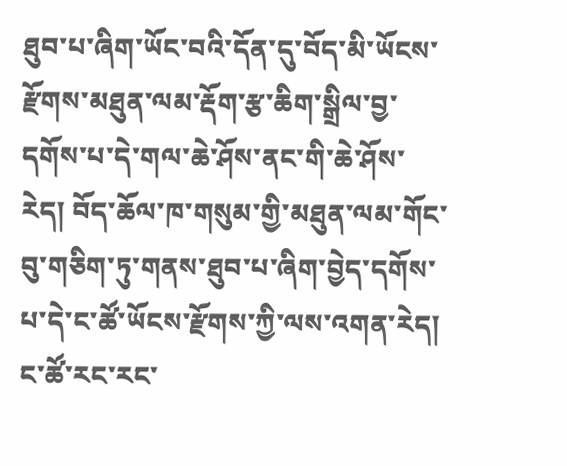ཐུབ་པ་ཞིག་ཡོང་བའི་དོན་དུ་བོད་མི་ཡོངས་རྫོགས་མཐུན་ལམ་རྡོག་རྩ་ཆིག་སྒྲིལ་བྱ་དགོས་པ་དེ་གལ་ཆེ་ཤོས་ནང་གི་ཆེ་ཤོས་རེད། བོད་ཆོལ་ཁ་གསུམ་གྱི་མཐུན་ལམ་གོང་བུ་གཅིག་ཏུ་གནས་ཐུབ་པ་ཞིག་བྱེད་དགོས་པ་དེ་ང་ཚོ་ཡོངས་རྫོགས་ཀྱི་ལས་འགན་རེད། ང་ཚོ་རང་རང་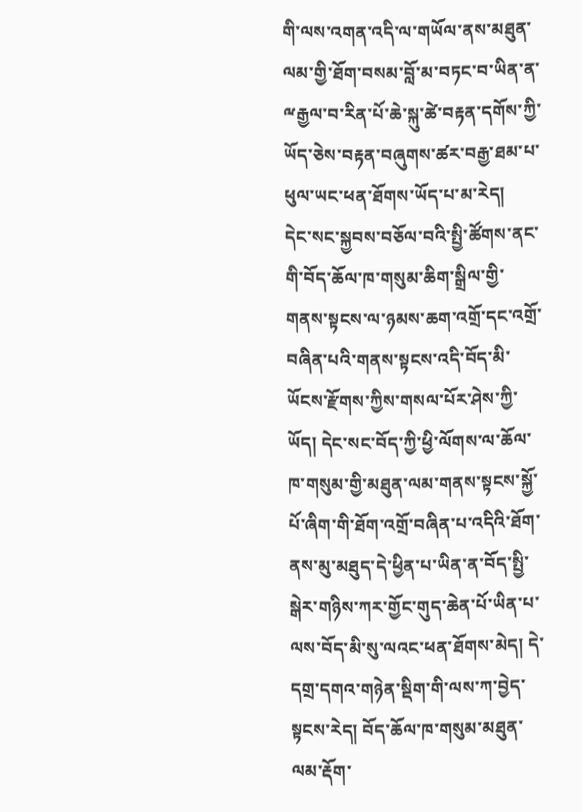གི་ལས་འགན་འདི་ལ་གཡོལ་ནས་མཐུན་ལམ་གྱི་ཐོག་བསམ་བློ་མ་བཏང་བ་ཡིན་ན་ྋརྒྱལ་བ་རིན་པོ་ཆེ་སྐུ་ཚེ་བརྟན་དགོས་ཀྱི་ཡོད་ཅེས་བརྟན་བཞུགས་ཚར་བརྒྱ་ཐམ་པ་ཕུལ་ཡང་ཕན་ཐོགས་ཡོད་པ་མ་རེད།
དེང་སང་སྐྱབས་བཅོལ་བའི་སྤྱི་ཚོགས་ནང་གི་བོད་ཆོལ་ཁ་གསུམ་ཆིག་སྒྲིལ་གྱི་གནས་སྟངས་ལ་ཉམས་ཆག་འགྲོ་དང་འགྲོ་བཞིན་པའི་གནས་སྟངས་འདི་བོད་མི་ཡོངས་རྫོགས་ཀྱིས་གསལ་པོར་ཤེས་ཀྱི་ཡོད། དེང་སང་བོད་ཀྱི་ཕྱི་ལོགས་ལ་ཆོལ་ཁ་གསུམ་གྱི་མཐུན་ལམ་གནས་སྟངས་སྐྱོ་པོ་ཞིག་གི་ཐོག་འགྲོ་བཞིན་པ་འདིའི་ཐོག་ནས་མུ་མཐུད་དེ་ཕྱིན་པ་ཡིན་ན་བོད་སྤྱི་སྒེར་གཉིས་ཀར་གྱོང་གུད་ཆེན་པོ་ཡིན་པ་ལས་བོད་མི་སུ་ལའང་ཕན་ཐོགས་མེད། དེ་དགྲ་དགའ་གཉེན་སྡིག་གི་ལས་ཀ་བྱེད་སྟངས་རེད། བོད་ཆོལ་ཁ་གསུམ་མཐུན་ལམ་རྡོག་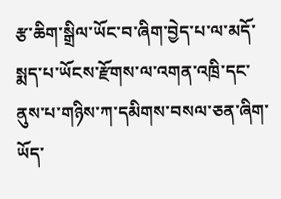རྩ་ཆིག་སྒྲིལ་ཡོང་བ་ཞིག་བྱེད་པ་ལ་མདོ་སྨད་པ་ཡོངས་རྫོགས་ལ་འགན་འཁྲི་དང་ནུས་པ་གཉིས་ཀ་དམིགས་བསལ་ཅན་ཞིག་ཡོད་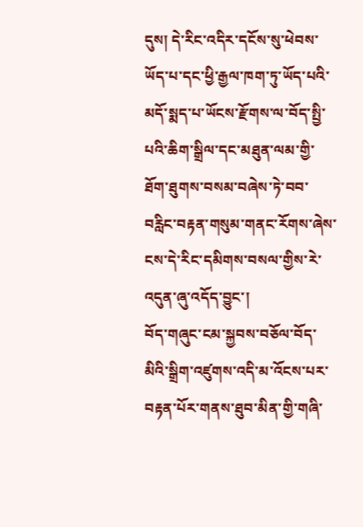དུས། དེ་རིང་འདིར་དངོས་སུ་ཕེབས་ཡོད་པ་དང་ཕྱི་རྒྱལ་ཁག་ཏུ་ཡོད་པའི་མདོ་སྨད་པ་ཡོངས་རྫོགས་ལ་བོད་སྤྱི་པའི་ཆིག་སྒྲིལ་དང་མཐུན་ལམ་གྱི་ཐོག་ཐུགས་བསམ་བཞེས་ཏེ་བབ་བརླིང་བརྟན་གསུམ་གནང་རོགས་ཞེས་ངས་དེ་རིང་དམིགས་བསལ་གྱིས་རེ་འདུན་ཞུ་འདོད་བྱུང་།
བོད་གཞུང་ངམ་སྐྱབས་བཅོལ་བོད་མིའི་སྒྲིག་འཛུགས་འདི་མ་འོངས་པར་བརྟན་པོར་གནས་ཐུབ་མིན་གྱི་གཞི་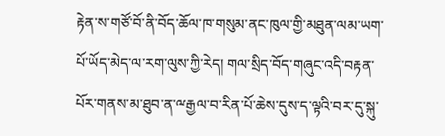རྟེན་ས་གཙོ་བོ་ནི་བོད་ཆོལ་ཁ་གསུམ་ནང་ཁུལ་གྱི་མཐུན་ལམ་ཡག་པོ་ཡོད་མེད་ལ་རག་ལུས་ཀྱི་རེད། གལ་སྲིད་བོད་གཞུང་འདི་བརྟན་པོར་གནས་མ་ཐུབ་ན་ྋརྒྱལ་བ་རིན་པོ་ཆེས་དུས་ད་ལྟའི་བར་དུ་སྐུ་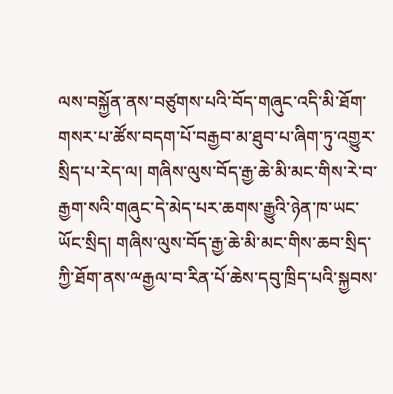ལས་བསྐྱོན་ནས་བཙུགས་པའི་བོད་གཞུང་འདི་མི་ཐོག་གསར་པ་ཚོས་བདག་པོ་བརྒྱབ་མ་ཐུབ་པ་ཞིག་ཏུ་འགྱུར་སྲིད་པ་རེད་ལ། གཞིས་ལུས་བོད་རྒྱ་ཆེ་མི་མང་གིས་རེ་བ་རྒྱག་སའི་གཞུང་དེ་མེད་པར་ཆགས་རྒྱུའི་ཉེན་ཁ་ཡང་ཡོང་སྲིད། གཞིས་ལུས་བོད་རྒྱ་ཆེ་མི་མང་གིས་ཆབ་སྲིད་ཀྱི་ཐོག་ནས་ྋརྒྱལ་བ་རིན་པོ་ཆེས་དབུ་ཁྲིད་པའི་སྐྱབས་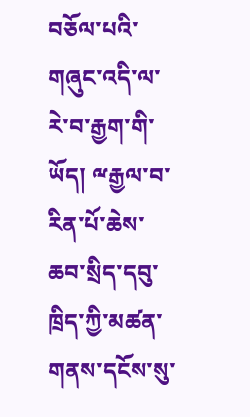བཅོལ་པའི་གཞུང་འདི་ལ་རེ་བ་རྒྱག་གི་ཡོད། ྋརྒྱལ་བ་རིན་པོ་ཆེས་ཆབ་སྲིད་དབུ་ཁྲིད་ཀྱི་མཚན་གནས་དངོས་སུ་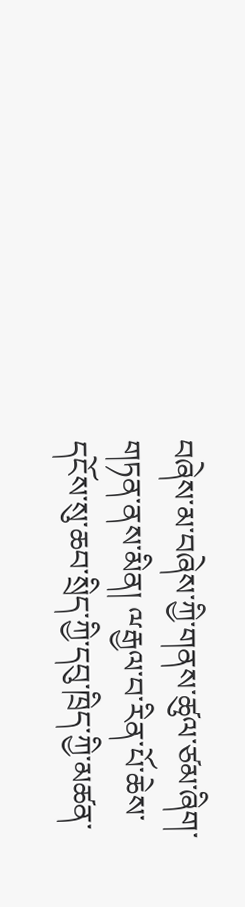བཞེས་མ་བཞེས་ཀྱི་གནས་ཚུལ་ཙམ་ཞིག་གཏན་ནས་མིན། ྋརྒྱལ་བ་རིན་པོ་ཆེས་དངོས་སུ་ཆབ་སྲིད་ཀྱི་དབུ་ཁྲིད་ཀྱི་མཚན་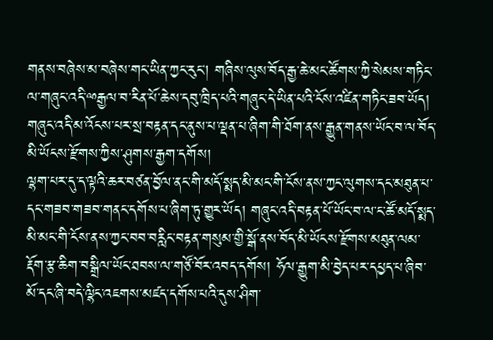གནས་བཞེས་མ་བཞེས་གང་ཡིན་ཀྱང་རུང། གཞིས་ལུས་བོད་རྒྱ་ཆེ་མང་ཚོགས་ཀྱི་སེམས་གཏིང་ལ་གཞུང་འདི་ྋརྒྱལ་བ་རིན་པོ་ཆེས་དབུ་ཁྲིད་པའི་གཞུང་དེ་ཡིན་པའི་ངོས་འཛིན་གཏིང་ཟབ་ཡོད། གཞུང་འདི་མ་འོངས་པར་སྲ་བརྟན་དང་ནུས་པ་ལྡན་པ་ཞིག་གི་ཐོག་ནས་རྒྱུན་གནས་ཡོང་བ་ལ་བོད་མི་ཡོངས་རྫོགས་ཀྱིས་ཤུགས་རྒྱག་དགོས།
ལྷག་པར་དུ་ད་ལྟའི་ཆར་བཙན་བྱོལ་ནང་གི་མདོ་སྨད་མི་མང་གི་ངོས་ནས་ཀྱང་ལུགས་དང་མཐུན་པ་དང་གཟབ་གཟབ་གནང་དགོས་པ་ཞིག་ཏུ་གྱུར་ཡོད། གཞུང་འདི་བརྟན་པོ་ཡོང་བ་ལ་ང་ཚོ་མདོ་སྨད་མི་མང་གི་ངོས་ནས་ཀྱང་བབ་བརླིང་བརྟན་གསུམ་གྱི་སྒོ་ནས་བོད་མི་ཡོངས་རྫོགས་མཐུན་ལམ་རྡོག་རྩ་ཆིག་བསྒྲིལ་ཡོང་ཐབས་ལ་གཙོ་བོར་འབད་དགོས། ཧོལ་རྒྱུག་མི་བྱེད་པར་དཔྱད་པ་ཞིབ་མོ་དང་ཞི་བདེ་ལྷིང་འཇགས་མཛད་དགོས་པའི་དུས་ཤིག་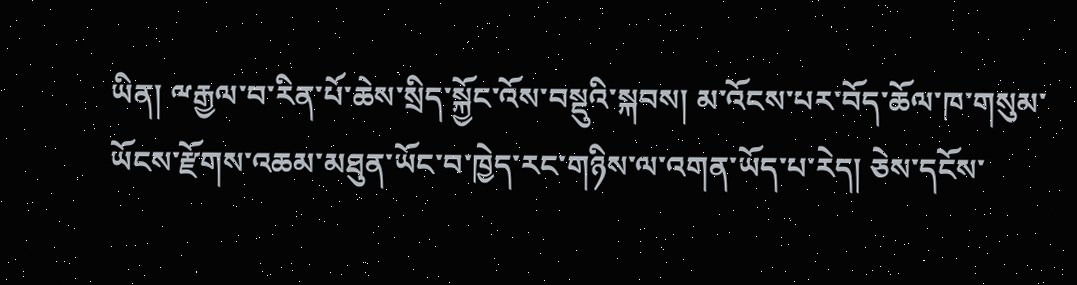ཡིན། ྋརྒྱལ་བ་རིན་པོ་ཆེས་སྲིད་སྐྱོང་འོས་བསྡུའི་སྐབས། མ་འོངས་པར་བོད་ཆོལ་ཁ་གསུམ་ཡོངས་རྫོགས་འཆམ་མཐུན་ཡོང་བ་ཁྱེད་རང་གཉིས་ལ་འགན་ཡོད་པ་རེད། ཅེས་དངོས་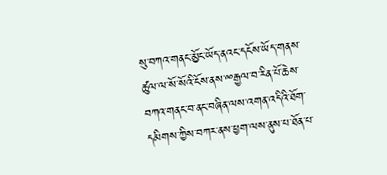སུ་བཀའ་གནང་མྱོང་ཡོད་ནའང་དངོས་ཡོད་གནས་ཚུལ་ལ་སོ་སོའི་ངོས་ནས་ྋརྒྱལ་བ་རིན་པོ་ཆེས་བཀའ་གནང་བ་ནང་བཞིན་ལས་འགན་འདིའི་ཐོག་དམིགས་ཀྱིས་བཀར་ནས་ཕྱག་ལས་ནུས་པ་ཐོན་པ་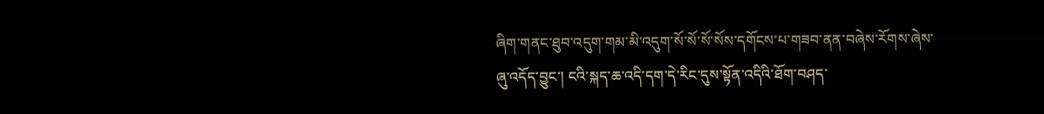ཞིག་གནང་ཐུབ་འདུག་གམ་མི་འདུག་སོ་སོ་སོ་སོས་དགོངས་པ་གཟབ་ནན་བཞེས་རོགས་ཞེས་ཞུ་འདོད་བྱུང་། ངའི་སྐད་ཆ་འདི་དག་དེ་རིང་དུས་སྟོན་འདིའི་ཐོག་བཤད་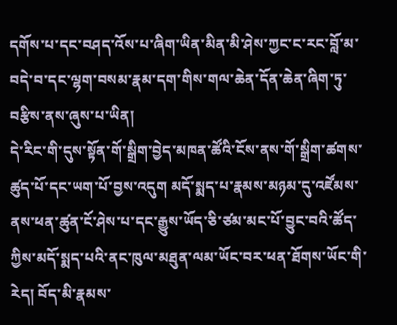དགོས་པ་དང་བཤད་འོས་པ་ཞིག་ཡིན་མིན་མི་ཤེས་ཀྱང་ང་རང་བློ་མ་བདེ་བ་དང་ལྷག་བསམ་རྣམ་དག་གིས་གལ་ཆེན་དོན་ཆེན་ཞིག་ཏུ་བརྩིས་ནས་ཞུས་པ་ཡིན།
དེ་རིང་གི་དུས་སྟོན་གོ་སྒྲིག་བྱེད་མཁན་ཚོའི་ངོས་ནས་གོ་སྒྲིག་ཚགས་ཚུད་པོ་དང་ཡག་པོ་བྱས་འདུག མདོ་སྨད་པ་རྣམས་མཉམ་དུ་འཛོམས་ནས་ཕན་ཚུན་ངོ་ཤེས་པ་དང་རྒྱུས་ཡོད་ཅི་ཙམ་མང་པོ་བྱུང་བའི་ཚོད་ཀྱིས་མདོ་སྨད་པའི་ནང་ཁུལ་མཐུན་ལམ་ཡོང་བར་ཕན་ཐོགས་ཡོང་གི་རེད། བོད་མི་རྣམས་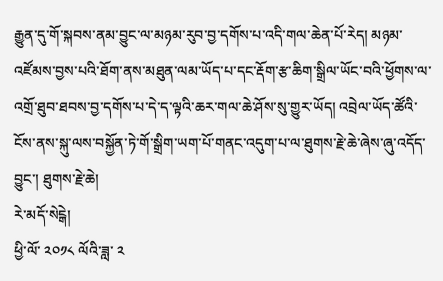རྒྱུན་དུ་གོ་སྐབས་ནམ་བྱུང་ལ་མཉམ་རུབ་བྱ་དགོས་པ་འདི་གལ་ཆེན་པོ་རེད། མཉམ་འཛོམས་བྱས་པའི་ཐོག་ནས་མཐུན་ལམ་ཡོད་པ་དང་རྡོག་རྩ་ཆིག་སྒྲིལ་ཡོང་བའི་ཕྱོགས་ལ་འགྲོ་ཐུབ་ཐབས་བྱ་དགོས་པ་དེ་ད་ལྟའི་ཆར་གལ་ཆེ་ཤོས་སུ་གྱུར་ཡོད། འབྲེལ་ཡོད་ཚོའི་ངོས་ནས་སྐུ་ལས་བསྐྱོན་ཏེ་གོ་སྒྲིག་ཡག་པོ་གནང་འདུག་པ་ལ་ཐུགས་རྗེ་ཆེ་ཞེས་ཞུ་འདོད་བྱུང་། ཐུགས་རྗེ་ཆེ།
རེ་མདོ་སེངྒེ།
ཕྱི་ལོ་ ༢༠༡༨ ལོའི་ཟླ་ ༢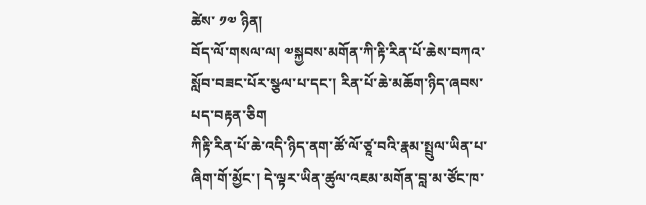ཚེས་ ༡༧ ཉིན།
བོད་ལོ་གསལ་ལ། ༧སྐྱབས་མགོན་ཀི་རྟི་རིན་པོ་ཆེས་བཀའ་སློབ་བཟང་པོར་སྩལ་པ་དང་། རིན་པོ་ཆེ་མཆོག་ཉིད་ཞབས་པད་བརྟན་ཅིག
ཀིརྟི་རིན་པོ་ཆེ་འདི་ཉིད་ནག་ཚོ་ལོ་ཙཱ་བའི་རྣམ་སྤྲུལ་ཡིན་པ་ཞིག་གོ་མྱོང་། དེ་ལྟར་ཡིན་ཚུལ་འཇམ་མགོན་བླ་མ་ཙོང་ཁ་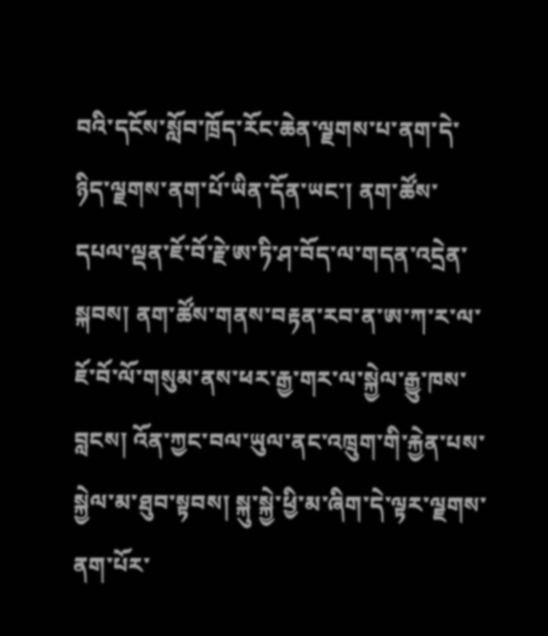བའི་དངོས་སློབ་ཁྲོད་རོང་ཆེན་ལྗགས་པ་ནག་དེ་ཉིད་ལྗགས་ནག་པོ་ཡིན་དོན་ཡང་། ནག་ཚོས་དཔལ་ལྡན་ཇོ་བོ་རྗེ་ཨ་ཏི་ཤ་བོད་ལ་གདན་འདྲེན་སྐབས། ནག་ཚོས་གནས་བརྟན་རབ་ན་ཨ་ཀ་ར་ལ་ཇོ་བོ་ལོ་གསུམ་ནས་ཕར་རྒྱ་གར་ལ་སྐྱེལ་རྒྱུ་ཁས་བླངས། འོན་ཀྱང་བལ་ཡུལ་ནང་འཁྲུག་གི་རྐྱེན་པས་སྐྱེལ་མ་ཐུབ་སྟབས། སྐུ་སྐྱེ་ཕྱི་མ་ཞིག་དེ་ལྟར་ལྗགས་ནག་པོར་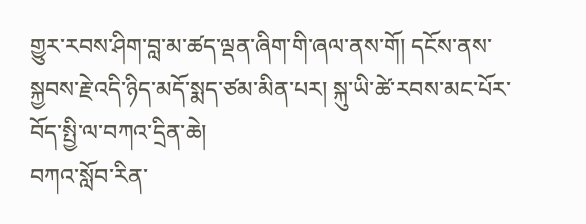གྱུར་རབས་ཤིག་བླ་མ་ཚད་ལྡན་ཞིག་གི་ཞལ་ནས་གོ། དངོས་ནས་སྐྱབས་རྗེ་འདི་ཉིད་མདོ་སྨད་ཙམ་མིན་པར། སྐུ་ཡི་ཚེ་རབས་མང་པོར་བོད་སྤྱི་ལ་བཀའ་དྲིན་ཆེ།
བཀའ་སློབ་རིན་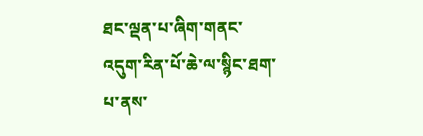ཐང་ལྡན་པ་ཞིག་གནང་འདུག་རིན་པོ་ཆེ་ལ་སྙིང་ཐག་པ་ནས་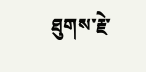ཐུགས་རྗེ་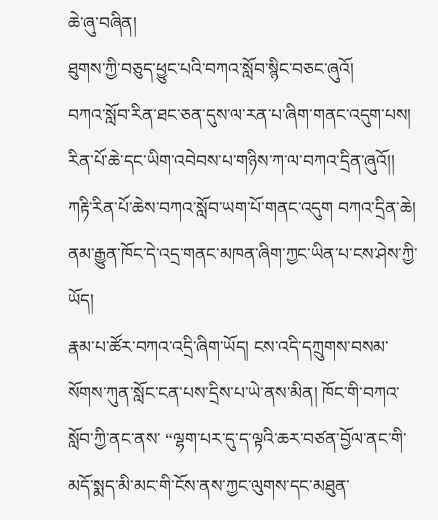ཆེ་ཞུ་བཞིན།
ཐུགས་ཀྱི་བཅུད་ཕྱུང་པའི་བཀའ་སློབ་སྙིང་བཅང་ཞུའོ།
བཀའ་སློབ་རིན་ཐང་ཅན་དུས་ལ་རན་པ་ཞིག་གནང་འདུག་པས། རིན་པོ་ཆེ་དང་ཡིག་འབེབས་པ་གཉིས་ཀ་ལ་བཀའ་དྲིན་ཞུའོ།།
ཀརྟི་རིན་པོ་ཆེས་བཀའ་སློབ་ཡག་པོ་གནང་འདུག བཀའ་དྲིན་ཆེ། ནམ་རྒྱུན་ཁོང་དེ་འདྲ་གནང་མཁན་ཞིག་ཀྱང་ཡིན་པ་ངས་ཤེས་ཀྱི་ཡོད།
རྣམ་པ་ཚོར་བཀའ་འདྲི་ཞིག་ཡོད། ངས་འདི་དཀྲུགས་བསམ་སོགས་ཀུན་སློང་ངན་པས་དྲིས་པ་ཡེ་ནས་མིན། ཁོང་གི་བཀའ་སློབ་ཀྱི་ནང་ནས་ “ལྷག་པར་དུ་ད་ལྟའི་ཆར་བཙན་བྱོལ་ནང་གི་མདོ་སྨད་མི་མང་གི་ངོས་ནས་ཀྱང་ལུགས་དང་མཐུན་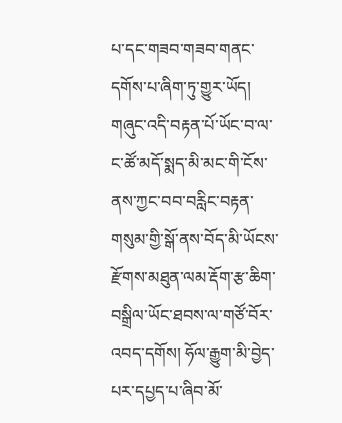པ་དང་གཟབ་གཟབ་གནང་དགོས་པ་ཞིག་ཏུ་གྱུར་ཡོད། གཞུང་འདི་བརྟན་པོ་ཡོང་བ་ལ་ང་ཚོ་མདོ་སྨད་མི་མང་གི་ངོས་ནས་ཀྱང་བབ་བརླིང་བརྟན་གསུམ་གྱི་སྒོ་ནས་བོད་མི་ཡོངས་རྫོགས་མཐུན་ལམ་རྡོག་རྩ་ཆིག་བསྒྲིལ་ཡོང་ཐབས་ལ་གཙོ་བོར་འབད་དགོས། ཧོལ་རྒྱུག་མི་བྱེད་པར་དཔྱད་པ་ཞིབ་མོ་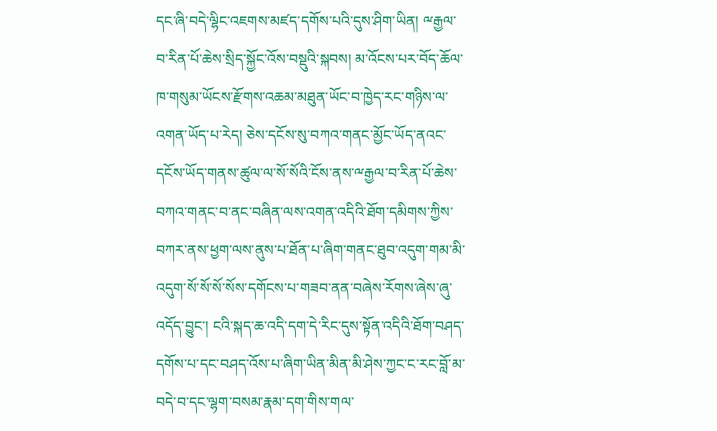དང་ཞི་བདེ་ལྷིང་འཇགས་མཛད་དགོས་པའི་དུས་ཤིག་ཡིན། ྋརྒྱལ་བ་རིན་པོ་ཆེས་སྲིད་སྐྱོང་འོས་བསྡུའི་སྐབས། མ་འོངས་པར་བོད་ཆོལ་ཁ་གསུམ་ཡོངས་རྫོགས་འཆམ་མཐུན་ཡོང་བ་ཁྱེད་རང་གཉིས་ལ་འགན་ཡོད་པ་རེད། ཅེས་དངོས་སུ་བཀའ་གནང་མྱོང་ཡོད་ནའང་དངོས་ཡོད་གནས་ཚུལ་ལ་སོ་སོའི་ངོས་ནས་ྋརྒྱལ་བ་རིན་པོ་ཆེས་བཀའ་གནང་བ་ནང་བཞིན་ལས་འགན་འདིའི་ཐོག་དམིགས་ཀྱིས་བཀར་ནས་ཕྱག་ལས་ནུས་པ་ཐོན་པ་ཞིག་གནང་ཐུབ་འདུག་གམ་མི་འདུག་སོ་སོ་སོ་སོས་དགོངས་པ་གཟབ་ནན་བཞེས་རོགས་ཞེས་ཞུ་འདོད་བྱུང་། ངའི་སྐད་ཆ་འདི་དག་དེ་རིང་དུས་སྟོན་འདིའི་ཐོག་བཤད་དགོས་པ་དང་བཤད་འོས་པ་ཞིག་ཡིན་མིན་མི་ཤེས་ཀྱང་ང་རང་བློ་མ་བདེ་བ་དང་ལྷག་བསམ་རྣམ་དག་གིས་གལ་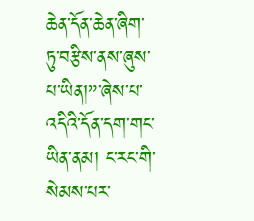ཆེན་དོན་ཆེན་ཞིག་ཏུ་བརྩིས་ནས་ཞུས་པ་ཡིན།”་ཞེས་པ་འདིའི་དོན་དག་གང་ཡིན་ནམ། ང་རང་གི་སེམས་པར་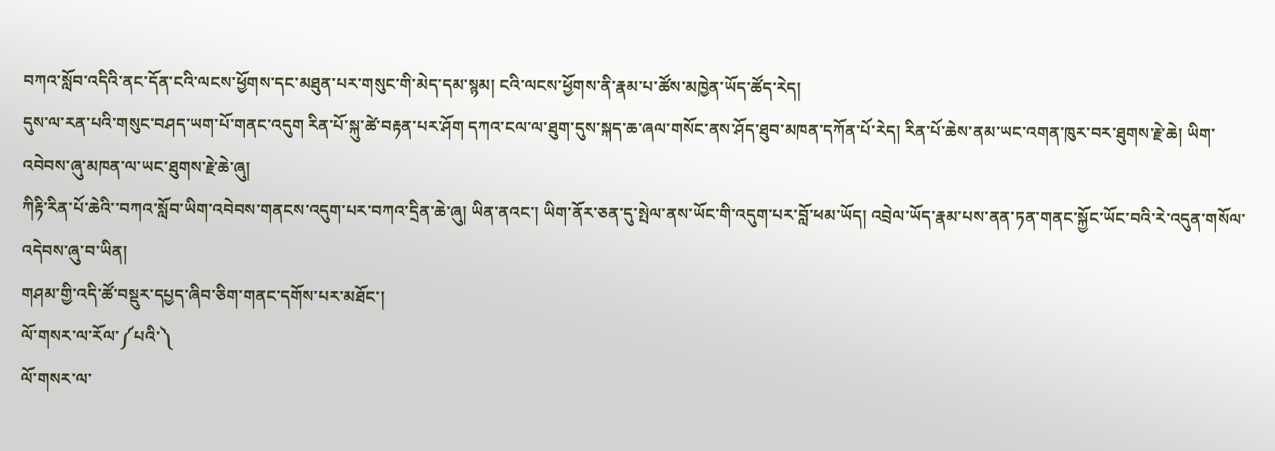བཀའ་སློབ་འདིའི་ནང་དོན་ངའི་ལངས་ཕྱོགས་དང་མཐུན་པར་གསུང་གི་མེད་དམ་སྙམ། ངའི་ལངས་ཕྱོགས་ནི་རྣམ་པ་ཚོས་མཁྱེན་ཡོད་ཚོད་རེད།
དུས་ལ་རན་པའི་གསུང་བཤད་ཡག་པོ་གནང་འདུག རིན་པོ་སྐུ་ཚེ་བརྟན་པར་ཤོག དཀའ་ངལ་ལ་ཐུག་དུས་སྐད་ཆ་ཞལ་གསོང་ནས་ཤོད་ཐུབ་མཁན་དཀོན་པོ་རེད། རིན་པོ་ཆེས་ནམ་ཡང་འགན་ཁུར་བར་ཐུགས་རྗེ་ཆེ། ཡིག་འབེབས་ཞུ་མཁན་ལ་ཡང་ཐུགས་རྗེ་ཆེ་ཞུ།
ཀིརྟི་རིན་པོ་ཆེའི་་བཀའ་སློབ་ཡིག་འབེབས་གནངས་འདུག་པར་བཀའ་དྲིན་ཆེ་ཞུ། ཡིན་ནའང་། ཡིག་ནོར་ཅན་དུ་སྤེལ་ནས་ཡོང་གི་འདུག་པར་བློ་ཕམ་ཡོད། འབྲེལ་ཡོད་རྣམ་པས་ནན་ཏན་གནང་སྐྱོང་ཡོང་བའི་རེ་འདུན་གསོལ་འདེབས་ཞུ་བ་ཡིན།
གཤམ་གྱི་འདི་ཚོ་བསྡུར་དཔྱད་ཞིབ་ཅིག་གནང་དགོས་པར་མཐོང་།
ལོ་གསར་ལ་རོལ་༼པའི་༽
ལོ་གསར་ལ་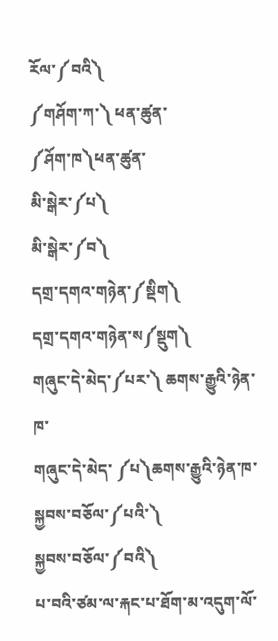རོལ་༼བའི༽
༼གཤོག་ཀ་༽ ཕན་ཚུན་
༼ཤོག་ཁ༽ཕན་ཚུན་
མི་སྒེར་༼པ༽
མི་སྒེར་༼བ༽
དགྲ་དགའ་གཉེན་༼སྡིག༽
དགྲ་དགའ་གཉེན་ས༼སྡུག༽
གཞུང་དེ་མེད་༼པར་༽ ཆགས་རྒྱུའི་ཉེན་ཁ་
གཞུང་དེ་མེད་ ༼པ༽ཆགས་རྒྱུའི་ཉེན་ཁ་
སྐྱབས་བཅོལ་༼པའི་༽
སྐྱབས་བཅོལ་༼བའི༽
པ་བའི་ཙམ་ལ་རྐང་པ་ཐོག་མ་འདུག་ལོ་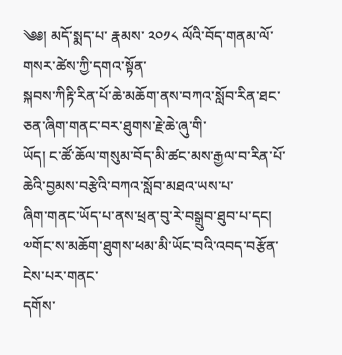༄༅། མདོ་སྨད་པ་ རྣམས་ ༢༠༡༨ ལོའི་བོད་གནམ་ལོ་གསར་ཚེས་ཀྱི་དགའ་སྟོན་
སྐབས་ཀིརྟི་རིན་པོ་ཆེ་མཆོག་ནས་བཀའ་སློབ་རིན་ཐང་ཅན་ཞིག་གནང་བར་ཐུགས་རྗེ་ཆེ་ཞུ་གི་
ཡོད། ང་ཚོ་ཆོལ་གསུམ་བོད་མི་ཚང་མས་རྒྱལ་བ་རིན་པོ་ཆེའི་བྱམས་བརྩེའི་བཀའ་སློབ་མཐའ་ཡས་པ་
ཞིག་གནང་ཡོད་པ་ནས་ཕྲན་བུ་རེ་བསྒྲུབ་ཐུབ་པ་དང། ༧གོང་ས་མཆོག་ཐུགས་ཕམ་མི་ཡོང་བའི་འབད་བརྩོན་ངེས་པར་གནང་
དགོས་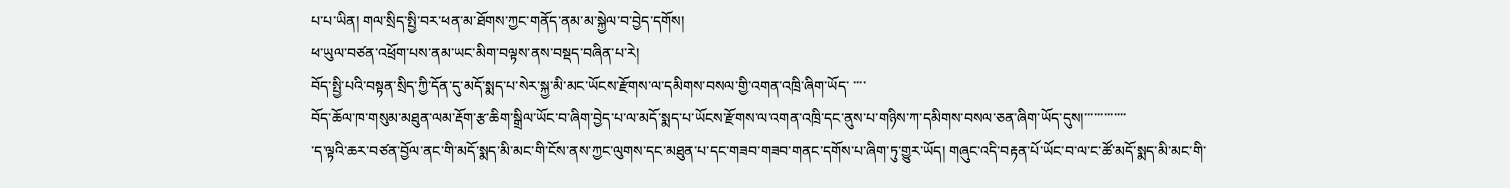པ་པ་ཡིན། གལ་སྲིད་སྤྱི་བར་ཕན་མ་ཐོགས་ཀྱང་གནོད་ནམ་མ་སྐྱེལ་བ་བྱེད་དགོས།
ཕ་ཡུལ་བཙན་འཕྲོག་པས་ནམ་ཡང་མིག་བལྟས་ནས་བསྡད་བཞིན་པ་རེ།
བོད་སྤྱི་པའི་བསྟན་སྲིད་ཀྱི་དོན་དུ་མདོ་སྨད་པ་སེར་སྐྱ་མི་མང་ཡོངས་རྫོགས་ལ་དམིགས་བསལ་གྱི་འགན་འཁྲི་ཞིག་ཡོད་ ་་་་
བོད་ཆོལ་ཁ་གསུམ་མཐུན་ལམ་རྡོག་རྩ་ཆིག་སྒྲིལ་ཡོང་བ་ཞིག་བྱེད་པ་ལ་མདོ་སྨད་པ་ཡོངས་རྫོགས་ལ་འགན་འཁྲི་དང་ནུས་པ་གཉིས་ཀ་དམིགས་བསལ་ཅན་ཞིག་ཡོད་དུས།་་་་་་་་་་་་་
་ད་ལྟའི་ཆར་བཙན་བྱོལ་ནང་གི་མདོ་སྨད་མི་མང་གི་ངོས་ནས་ཀྱང་ལུགས་དང་མཐུན་པ་དང་གཟབ་གཟབ་གནང་དགོས་པ་ཞིག་ཏུ་གྱུར་ཡོད། གཞུང་འདི་བརྟན་པོ་ཡོང་བ་ལ་ང་ཚོ་མདོ་སྨད་མི་མང་གི་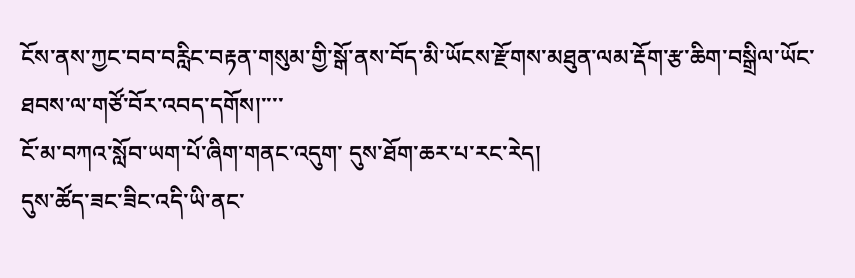ངོས་ནས་ཀྱང་བབ་བརླིང་བརྟན་གསུམ་གྱི་སྒོ་ནས་བོད་མི་ཡོངས་རྫོགས་མཐུན་ལམ་རྡོག་རྩ་ཆིག་བསྒྲིལ་ཡོང་ཐབས་ལ་གཙོ་བོར་འབད་དགོས།་་་་
ངོ་མ་བཀའ་སློབ་ཡག་པོ་ཞིག་གནང་འདུག་ དུས་ཐོག་ཆར་པ་རང་རེད།
དུས་ཚོད་ཟང་ཟིང་འདི་ཡི་ནང་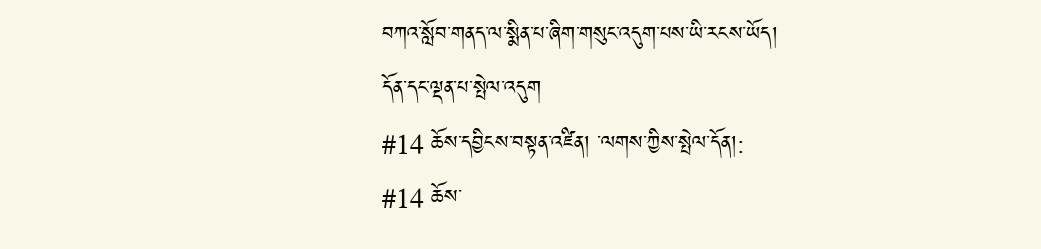བཀའ་སློབ་གནད་ལ་སྨིན་པ་ཞིག་གསུང་འདུག་པས་ཡི་རངས་ཡོད།
དོན་དང་ལྡན་པ་སྤེལ་འདུག
#14 ཆོས་དབྱིངས་བསྟན་འཛིན། ་ལགས་ཀྱིས་སྤེལ་དོན།:
#14 ཆོས་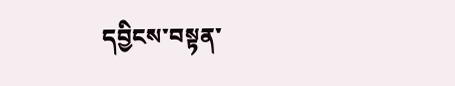དབྱིངས་བསྟན་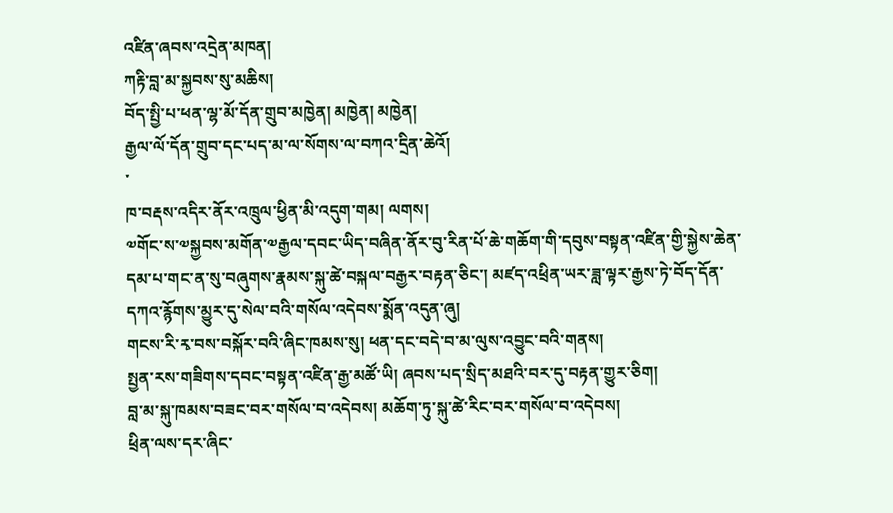འཛིན་ཞབས་འདྲེན་མཁན།
ཀརྟི་བླ་མ་སྐྱབས་སུ་མཆིས།
བོད་སྤྱི་པ་ཕན་ལྷ་མོ་དོན་གྲུབ་མཁྱེན། མཁྱེན། མཁྱེན།
རྒྱལ་ལོ་དོན་གྲུབ་དང་པད་མ་ལ་སོགས་ལ་བཀའ་དྲིན་ཆེའོ།
་
ཁ་བརྡས་འདིར་ནོར་འཁྲུལ་ཕྱིན་མི་འདུག་གམ། ལགས།
༧གོང་ས་༧སྐྱབས་མགོན་༧རྒྱལ་དབང་ཡིད་བཞིན་ནོར་བུ་རིན་པོ་ཆེ་གཆོག་གི་དབུས་བསྟན་འཛིན་གྱི་སྐྱེས་ཆེན་དམ་པ་གང་ན་སུ་བཞུགས་རྣམས་སྐུ་ཚེ་བསྐལ་བརྒྱར་བརྟན་ཅིང་། མཛད་འཕྲིན་ཡར་ཟླ་ལྟར་རྒྱས་ཏེ་བོད་དོན་དཀའ་རྙོགས་མྱུར་དུ་སེལ་བའི་གསོལ་འདེབས་སྨོན་འདུན་ཞུ།
གངས་རི་རྭ་བས་བསྐོར་བའི་ཞིང་ཁམས་སུ། ཕན་དང་བདེ་བ་མ་ལུས་འབྱུང་བའི་གནས།
སྤྱན་རས་གཟིགས་དབང་བསྟན་འཛིན་རྒྱ་མཚོ་ཡི། ཞབས་པད་སྲིད་མཐའི་བར་དུ་བརྟན་གྱུར་ཅིག།
བླ་མ་སྐུ་ཁམས་བཟང་བར་གསོལ་བ་འདེབས། མཆོག་ཏུ་སྐུ་ཚེ་རིང་བར་གསོལ་བ་འདེབས།
ཕྲིན་ལས་དར་ཞིང་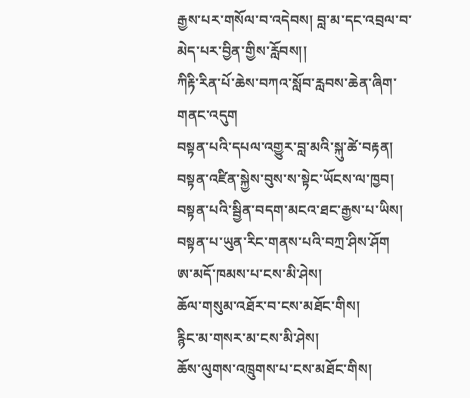རྒྱས་པར་གསོལ་བ་འདེབས། བླ་མ་དང་འབྲལ་བ་མེད་པར་བྱིན་གྱིས་རློབས།།
ཀིརྟི་རིན་པོ་ཆེས་བཀའ་སློབ་རླབས་ཆེན་ཞིག་གནང་འདུག
བསྟན་པའི་དཔལ་འགྱུར་བླ་མའི་སྐུ་ཚེ་བརྟན།
བསྟན་འཛིན་སྐྱེས་བུས་ས་སྟེང་ཡོངས་ལ་ཁྱབ།
བསྟན་པའི་སྦྱིན་བདག་མངའ་ཐང་རྒྱས་པ་ཡིས།
བསྟན་པ་ཡུན་རིང་གནས་པའི་བཀྲ་ཤིས་ཤོག
ཨ་མདོ་ཁམས་པ་ངས་མི་ཤེས།
ཆོལ་གསུམ་འཐོར་བ་ངས་མཐོང་གིས།
རྙིང་མ་གསར་མ་ངས་མི་ཤེས།
ཆོས་ལུགས་འཁྲུགས་པ་ངས་མཐོང་གིས།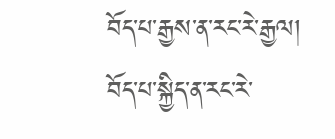བོད་པ་རྒྱས་ན་རང་རེ་རྒྱལ།
བོད་པ་སྐྱིད་ན་རང་རེ་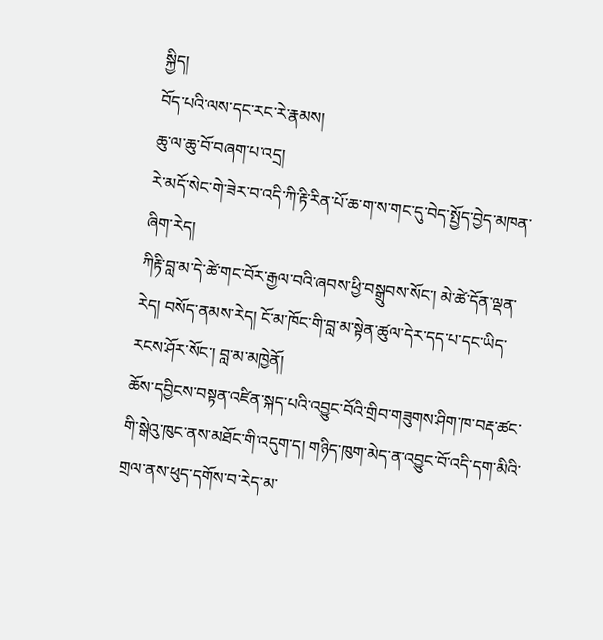སྐྱིད།
བོད་པའི་ལས་དང་རང་རེ་རྣམས།
ཆུ་ལ་ཆུ་བོ་བཞག་པ་འདྲ།
རེ་མདོ་སེང་གེ་ཟེར་བ་འདི་ཀི་རྟི་རིན་པོ་ཆ་ག་ས་གང་དུ་བེད་སྤྱོད་བྱེད་མཁན་ཞིག་རེད།
ཀིརྟི་བླ་མ་དེ་ཚེ་གང་བོར་རྒྱལ་བའི་ཞབས་ཕྱི་བསྒྲུབས་སོང་། མེ་ཚེ་དོན་ལྡན་རེད། བསོད་ནམས་རེད། ངོ་མ་ཁོང་གི་བླ་མ་སྟེན་ཚུལ་དེར་དད་པ་དང་ཡིད་རངས་ཤོར་སོང་། བླ་མ་མཁྱེནོ།
ཆོས་དབྱིངས་བསྟན་འཛིན་སྐད་པའི་འབྱུང་བོའི་གྲིབ་གཟུགས་ཤིག་ཁ་བརྡ་ཚང་གི་སྒེའུ་ཁུང་ནས་མཐོང་གི་འདུག་ད། གཉིད་ཁུག་མེད་ན་འབྱུང་བོ་འདི་དག་མིའི་གྲལ་ནས་ཕུད་དགོས་བ་རེད་མ་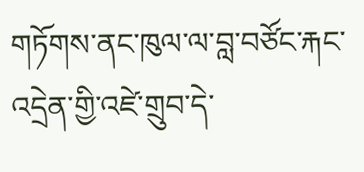གཏོགས་ནང་ཁུལ་ལ་བླ་བཙོང་རྐང་འདྲེན་གྱི་འཛེ་གྲུབ་དེ་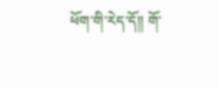ཕོག་གི་རེད་དོ།། གོ་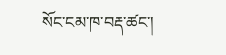སོང་ངམ་ཁ་བརྡ་ཚང་།